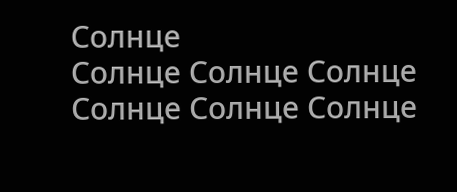Солнце
Солнце Солнце Солнце Солнце Солнце Солнце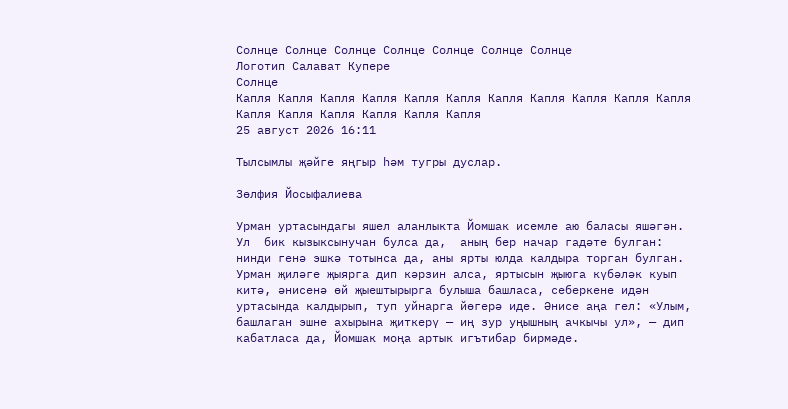Солнце Солнце Солнце Солнце Солнце Солнце Солнце
Логотип Салават Купере
Солнце
Капля Капля Капля Капля Капля Капля Капля Капля Капля Капля Капля Капля Капля Капля Капля Капля Капля
25 август 2026 16:11

Тылсымлы җәйге яңгыр һәм тугры дуслар.

Зөлфия Йосыфалиева

Урман уртасындагы яшел аланлыкта Йомшак исемле аю баласы яшәгән. Ул  бик кызыксынучан булса да,  аның бер начар гадәте булган: нинди генә эшкә тотынса да, аны ярты юлда калдыра торган булган. Урман җиләге җыярга дип кәрзин алса, яртысын җыюга күбәләк куып китә, әнисенә өй җыештырырга булыша башласа, себеркене идән уртасында калдырып, туп уйнарга йөгерә иде. Әнисе аңа гел: «Улым, башлаган эшне ахырына җиткерү — иң зур уңышның ачкычы ул», — дип кабатласа да, Йомшак моңа артык игътибар бирмәде.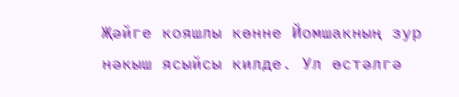Җәйге кояшлы көнне Йомшакның зур нәкыш ясыйсы килде. Ул өстәлгә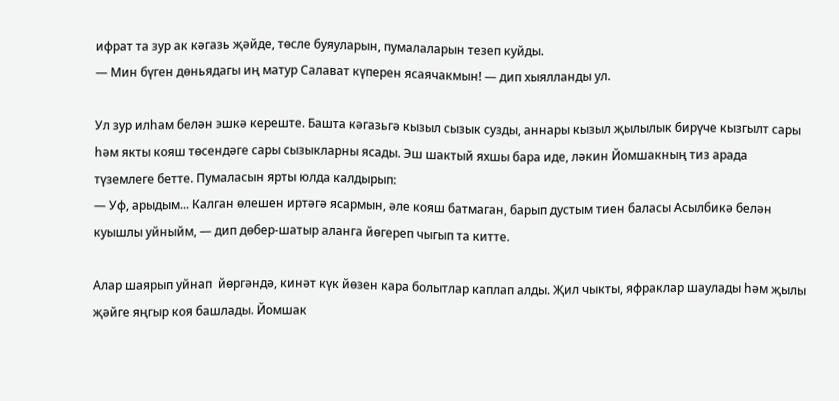ифрат та зур ак кәгазь җәйде, төсле буяуларын, пумалаларын тезеп куйды.
— Мин бүген дөньядагы иң матур Салават күперен ясаячакмын! — дип хыялланды ул.

Ул зур илһам белән эшкә кереште. Башта кәгазьгә кызыл сызык сузды, аннары кызыл җылылык бирүче кызгылт сары һәм якты кояш төсендәге сары сызыкларны ясады. Эш шактый яхшы бара иде, ләкин Йомшакның тиз арада түземлеге бетте. Пумаласын ярты юлда калдырып:
— Уф, арыдым... Калган өлешен иртәгә ясармын, әле кояш батмаган, барып дустым тиен баласы Асылбикә белән куышлы уйныйм, — дип дөбер-шатыр аланга йөгереп чыгып та китте.

Алар шаярып уйнап  йөргәндә, кинәт күк йөзен кара болытлар каплап алды. Җил чыкты, яфраклар шаулады һәм җылы җәйге яңгыр коя башлады. Йомшак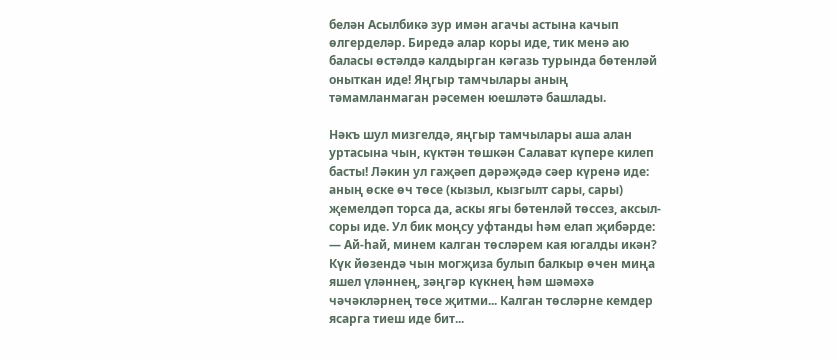белән Асылбикә зур имән агачы астына качып өлгерделәр. Биредә алар коры иде, тик менә аю баласы өстәлдә калдырган кәгазь турында бөтенләй оныткан иде! Яңгыр тамчылары аның тәмамланмаган рәсемен юешләтә башлады.

Нәкъ шул мизгелдә, яңгыр тамчылары аша алан уртасына чын, күктән төшкән Салават күпере килеп басты! Ләкин ул гаҗәеп дәрәҗәдә сәер күренә иде: аның өске өч төсе (кызыл, кызгылт сары, сары) җемелдәп торса да, аскы ягы бөтенләй төссез, аксыл-соры иде. Ул бик моңсу уфтанды һәм елап җибәрде:
— Ай-һай, минем калган төсләрем кая югалды икән? Күк йөзендә чын могҗиза булып балкыр өчен миңа яшел үләннең, зәңгәр күкнең һәм шәмәхә чәчәкләрнең төсе җитми... Калган төсләрне кемдер ясарга тиеш иде бит...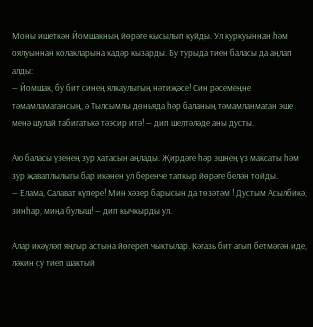Моны ишеткән Йомшакның йөрәге кысылып куйды. Ул куркуыннан һәм оялуыннан колакларына кадәр кызарды. Бу турыда тиен баласы да аңлап алды:
— Йомшак, бу бит синең ялкаулыгың нәтиҗәсе! Син рәсемеңне тәмамламагансың, ә Тылсымлы дөньяда һәр баланың тәмамланмаган эше менә шулай табигатькә тәэсир итә! — дип шелтәләде аны дусты.

Аю баласы үзенең зур хатасын аңлады. Җирдәге һәр эшнең үз максаты һәм зур җаваплылыгы бар икәнен ул беренче тапкыр йөрәге белән тойды.
— Елама, Салават күпере! Мин хәзер барысын да төзәтәм ! Дустым Асылбикә, зинһар, миңа булыш! — дип кычкырды ул.

Алар икәүләп яңгыр астына йөгереп чыктылар. Кәгазь бит агып бетмәгән иде, ләкин су тиеп шактый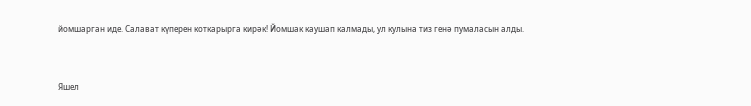йомшарган иде. Салават күперен коткарырга кирәк! Йомшак каушап калмады, ул кулына тиз генә пумаласын алды.


Яшел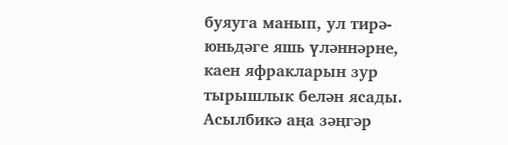буяуга манып, ул тирә-юньдәге яшь үләннәрне, каен яфракларын зур тырышлык белән ясады. Асылбикә аңа зәңгәр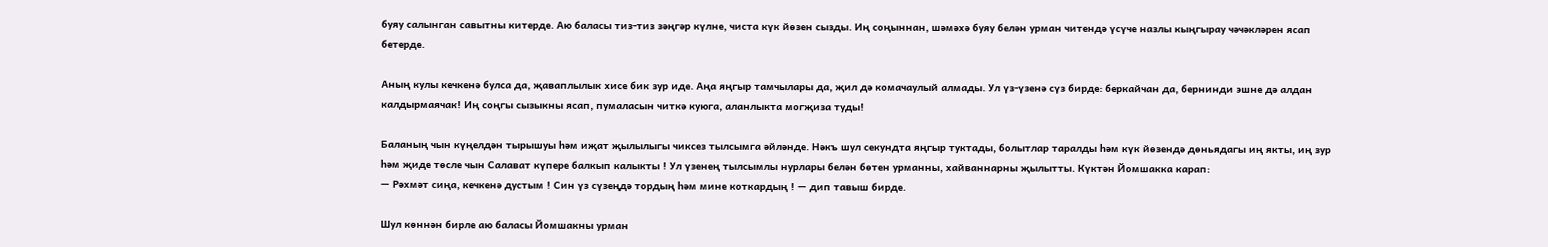буяу салынган савытны китерде. Аю баласы тиз-тиз зәңгәр күлне, чиста күк йөзен сызды. Иң соңыннан, шәмәхә буяу белән урман читендә үсүче назлы кыңгырау чәчәкләрен ясап бетерде.

Аның кулы кечкенә булса да, җаваплылык хисе бик зур иде. Аңа яңгыр тамчылары да, җил дә комачаулый алмады. Ул үз-үзенә сүз бирде: беркайчан да, бернинди эшне дә алдан калдырмаячак! Иң соңгы сызыкны ясап, пумаласын читкә куюга, аланлыкта могҗиза туды!

Баланың чын күңелдән тырышуы һәм иҗат җылылыгы чиксез тылсымга әйләнде. Нәкъ шул секундта яңгыр туктады, болытлар таралды һәм күк йөзендә дөньядагы иң якты, иң зур һәм җиде төсле чын Салават күпере балкып калыкты ! Ул үзенең тылсымлы нурлары белән бөтен урманны, хайваннарны җылытты. Күктән Йомшакка карап:
— Рәхмәт сиңа, кечкенә дустым ! Син үз сүзеңдә тордың һәм мине коткардың ! — дип тавыш бирде.

Шул көннән бирле аю баласы Йомшакны урман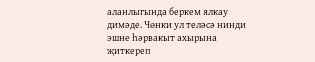аланлыгында беркем ялкау димәде. Чөнки ул теләсә нинди эшне һәрвакыт ахырына җиткереп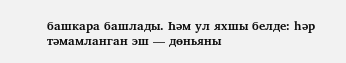башкара башлады. Һәм ул яхшы белде: һәр тәмамланган эш — дөньяны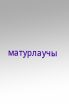матурлаучы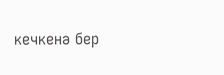кечкенә бер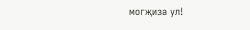могҗиза ул!